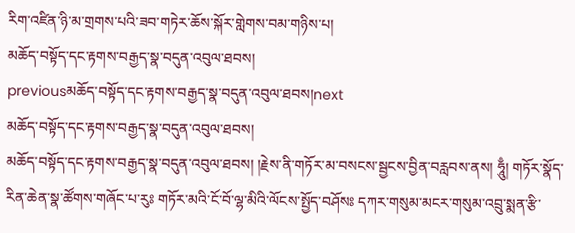རིག་འཛིན་ཉི་མ་གྲགས་པའི་ཟབ་གཏེར་ཆོས་སྐོར་གླེགས་བམ་གཉིས་པ།
མཆོད་བསྟོད་དང་རྟགས་བརྒྱད་སྣ་བདུན་འབུལ་ཐབས།
previousམཆོད་བསྟོད་དང་རྟགས་བརྒྱད་སྣ་བདུན་འབུལ་ཐབས།next
མཆོད་བསྟོད་དང་རྟགས་བརྒྱད་སྣ་བདུན་འབུལ་ཐབས།
མཆོད་བསྟོད་དང་རྟགས་བརྒྱད་སྣ་བདུན་འབུལ་ཐབས། །རྗེས་ནི་གཏོར་མ་བསངས་སྦྱངས་བྱིན་བརླབས་ནས། ཧཱུྃ། གཏོར་སྣོད་རིན་ཆེན་སྣ་ཚོགས་གཞོང་པ་རུཿ གཏོར་མའི་ངོ་བོ་ལྷ་མིའི་ལོངས་སྤྱོད་བཤོསཿ དཀར་གསུམ་མངར་གསུམ་འབྲུ་སྨན་རྩི་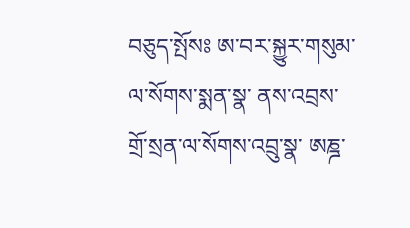བཅུད་སྤོསཿ ཨ་བར་སྐྱུར་གསུམ་ལ་སོགས་སྨན་སྣ་ ནས་འབྲས་གྲོ་སྲན་ལ་སོགས་འབྲུ་སྣ་ ཨཎྜ་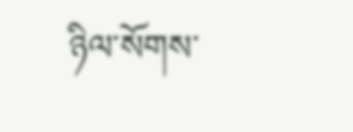ཉིལ་སོགས་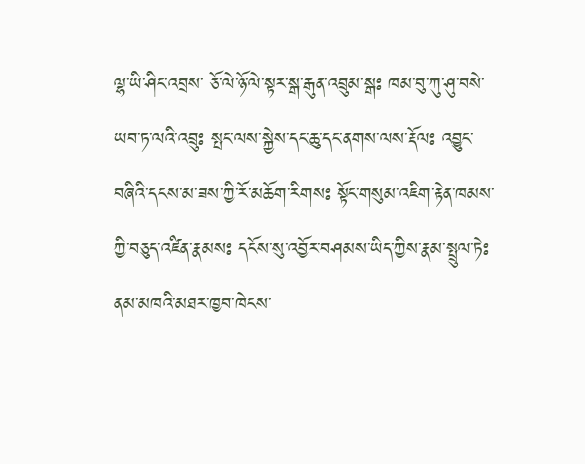ལྷ་ཡི་ཤིང་འབྲས་ ཅོ་ལེ་ཉོ་ལེ་སྟར་སྒ་རྒུན་འབྲུམ་སྒཿ ཁམ་བུ་ཀུ་ཤུ་བསེ་ཡབ་ཏ་ལའི་འབྲུཿ སྤང་ལས་སྐྱེས་དང་ཆུ་དང་ནགས་ལས་རྡོལཿ འབྱུང་བཞིའི་དངས་མ་ཟས་ཀྱི་རོ་མཆོག་རིགསཿ སྟོང་གསུམ་འཇིག་རྟེན་ཁམས་ཀྱི་བཅུད་འཛིན་རྣམསཿ དངོས་སུ་འབྱོར་བཤམས་ཡིད་ཀྱིས་རྣམ་སྤྲུལ་ཏེཿ ནམ་མཁའི་མཐར་ཁྱབ་ཁེངས་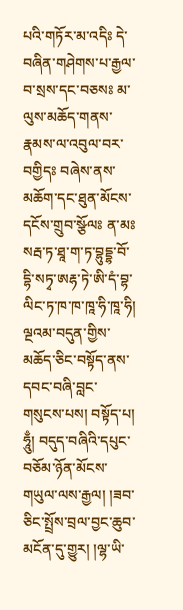པའི་གཏོར་མ་འདིཿ དེ་བཞིན་གཤེགས་པ་རྒྱལ་བ་སྲས་དང་བཅསཿ མ་ལུས་མཆོད་གནས་རྣམས་ལ་འབུལ་བར་བགྱིདཿ བཞེས་ནས་མཆོག་དང་ཐུན་མོངས་དངོས་གྲུབ་སྩོལཿ ན་མཿསརྦ་ཏ་ཐཱ་ག་ཏ་བྷུདྡྷ་བོ་དྷི་སཏྭ་ཨརྷ་ཏེ་ཨི་དཾ་བྷ་ལིང་ཏ་ཁ་ཁ་ཁཱ་ཧི་ཁཱ་ཧི། ལྔའམ་བདུན་གྱིས་མཆོད་ཅིང་བསྟོད་ནས་དབང་བཞི་བླང་གསུངས་པས། བསྟོད་པ། ཧཱུྃ། བདུད་བཞིའི་དཔུང་བཅོམ་ཉོན་མོངས་གཡུལ་ལས་རྒྱལ། །ཟབ་ཅིང་སྤྲོས་བྲལ་བྱང་ཆུབ་མངོན་དུ་གྱུར། །ལྷ་ཡི་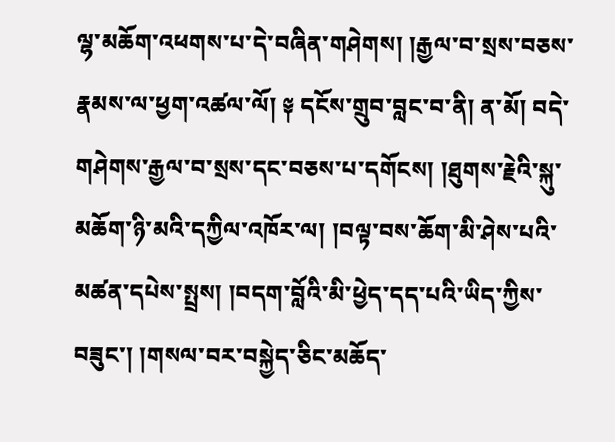ལྷ་མཆོག་འཕགས་པ་དེ་བཞིན་གཤེགས། །རྒྱལ་བ་སྲས་བཅས་རྣམས་ལ་ཕྱག་འཚལ་ལོ། ༈ དངོས་གྲུབ་བླང་བ་ནི། ན་མོ། བདེ་གཤེགས་རྒྱལ་བ་སྲས་དང་བཅས་པ་དགོངས། །ཐུགས་རྗེའི་སྐུ་མཆོག་ཉི་མའི་དཀྱིལ་འཁོར་ལ། །བལྟ་བས་ཆོག་མི་ཤེས་པའི་མཚན་དཔེས་སྤྲས། །བདག་བློའི་མི་ཕྱེད་དད་པའི་ཡིད་ཀྱིས་བཟུང་། །གསལ་བར་བསྐྱེད་ཅིང་མཆོད་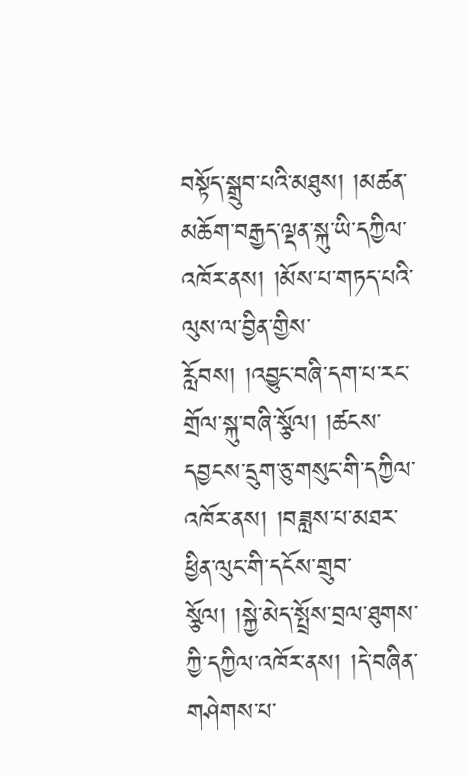བསྟོད་སྒྲུབ་པའི་མཐུས། །མཚན་མཆོག་བརྒྱད་ལྡན་སྐུ་ཡི་དཀྱིལ་འཁོར་ནས། །མོས་པ་གཏད་པའི་ལུས་ལ་བྱིན་གྱིས་རློབས། །འབྱུང་བཞི་དག་པ་རང་གྲོལ་སྐུ་བཞི་སྩོལ། །ཚངས་དབྱངས་དྲུག་ཅུ་གསུང་གི་དཀྱིལ་འཁོར་ནས། །བཟླས་པ་མཐར་ཕྱིན་ལུང་གི་དངོས་གྲུབ་སྩོལ། །སྐྱེ་མེད་སྤྲོས་བྲལ་ཐུགས་ཀྱི་དཀྱིལ་འཁོར་ནས། །དེ་བཞིན་གཤེགས་པ་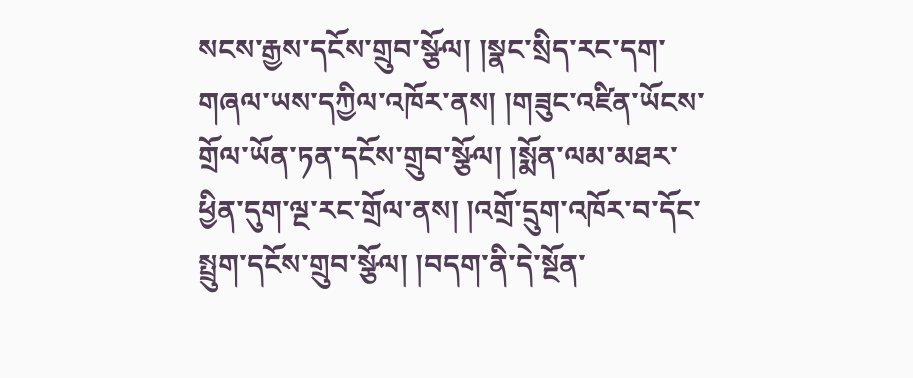སངས་རྒྱས་དངོས་གྲུབ་སྩོལ། །སྣང་སྲིད་རང་དག་གཞལ་ཡས་དཀྱིལ་འཁོར་ནས། །གཟུང་འཛིན་ཡོངས་གྲོལ་ཡོན་ཏན་དངོས་གྲུབ་སྩོལ། །སྨོན་ལམ་མཐར་ཕྱིན་དུག་ལྔ་རང་གྲོལ་ནས། །འགྲོ་དྲུག་འཁོར་བ་དོང་སྤྲུག་དངོས་གྲུབ་སྩོལ། །བདག་ནི་དེ་སྔོན་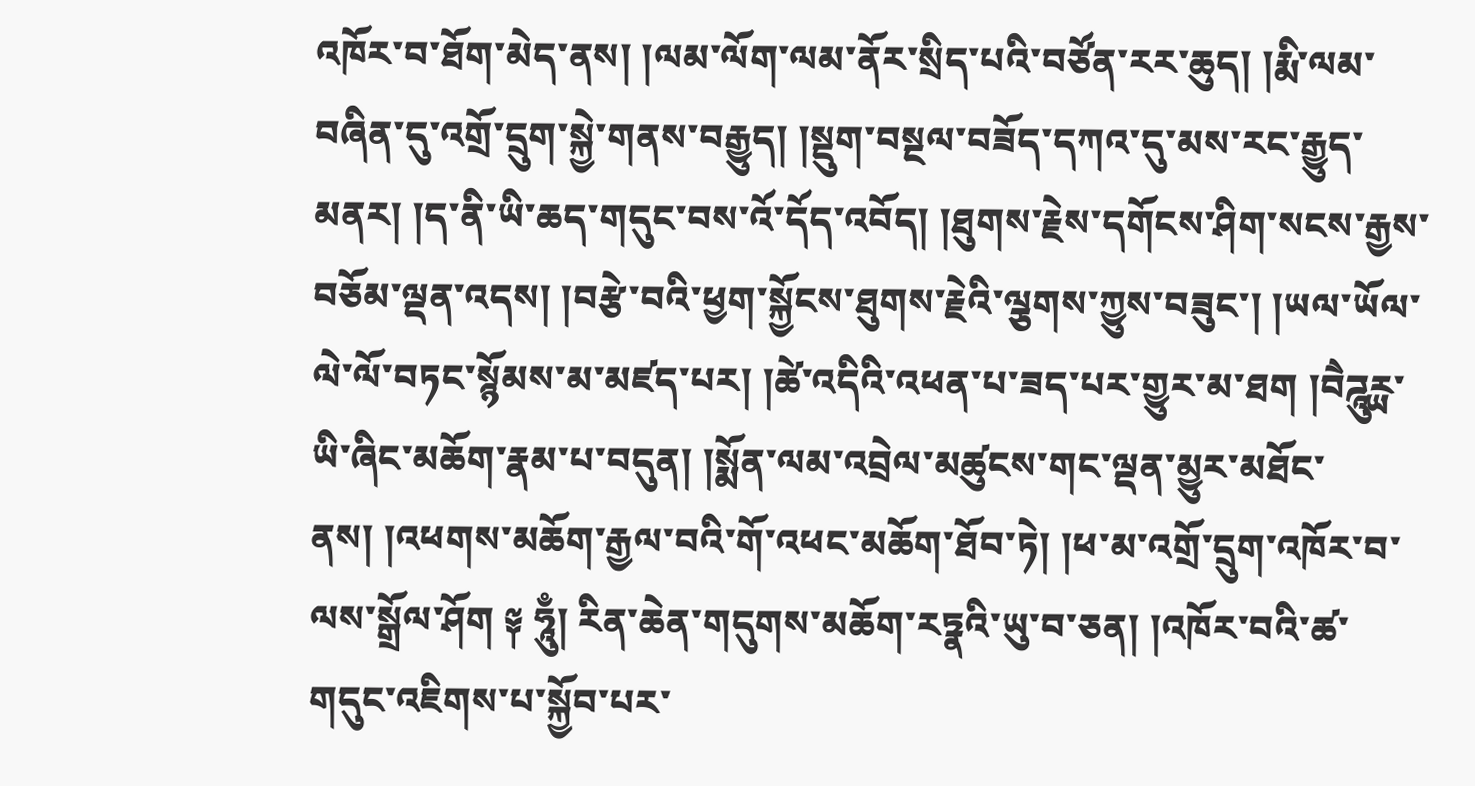འཁོར་བ་ཐོག་མེད་ནས། །ལམ་ལོག་ལམ་ནོར་སྲིད་པའི་བཙོན་རར་ཆུད། །རྨི་ལམ་བཞིན་དུ་འགྲོ་དྲུག་སྐྱེ་གནས་བརྒྱུད། །སྡུག་བསྔལ་བཟོད་དཀའ་དུ་མས་རང་རྒྱུད་མནར། །ད་ནི་ཡི་ཆད་གདུང་བས་འོ་དོད་འབོད། །ཐུགས་རྗེས་དགོངས་ཤིག་སངས་རྒྱས་བཅོམ་ལྡན་འདས། །བརྩེ་བའི་ཕྱག་སྐྱོངས་ཐུགས་རྗེའི་ལྕགས་ཀྱུས་བཟུང་། །ཡལ་ཡོལ་ལེ་ལོ་བཏང་སྙོམས་མ་མཛད་པར། །ཚེ་འདིའི་འཕན་པ་ཟད་པར་གྱུར་མ་ཐག །བཻཌཱུཪྻ་ཡི་ཞིང་མཆོག་རྣམ་པ་བདུན། །སྨོན་ལམ་འབྲེལ་མཚུངས་གང་ལྡན་མྱུར་མཐོང་ནས། །འཕགས་མཆོག་རྒྱལ་བའི་གོ་འཕང་མཆོག་ཐོབ་ཏེ། །ཕ་མ་འགྲོ་དྲུག་འཁོར་བ་ལས་སྒྲོལ་ཤོག ༈ ཧཱུྃ། རིན་ཆེན་གདུགས་མཆོག་རཏྣའི་ཡུ་བ་ཅན། །འཁོར་བའི་ཚ་གདུང་འཇིགས་པ་སྐྱོབ་པར་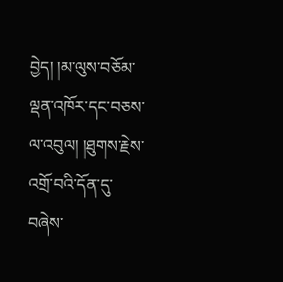བྱེད། །མ་ལུས་བཅོམ་ལྡན་འཁོར་དང་བཅས་ལ་འབུལ། །ཐུགས་རྗེས་འགྲོ་བའི་དོན་དུ་བཞེས་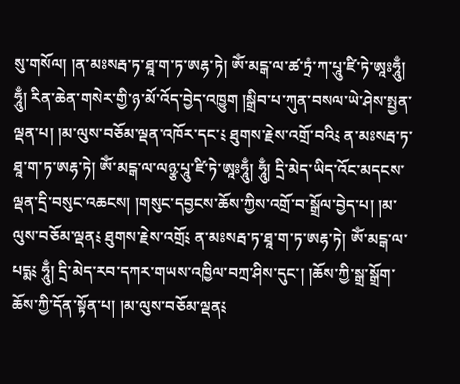སུ་གསོལ། །ན་མཿསརྦ་ཏ་ཐཱ་ག་ཏ་ཨརྷ་ཏེ། ཨོཾ་མངྒ་ལ་ཚ་ཏྲཾ་ཀ་པཱུ་ཛི་ཏེ་ཨཱཿཧཱུྃ། ཧཱུྃ། རིན་ཆེན་གསེར་གྱི་ཉ་མོ་འོད་བྱེད་འཁྱུག །སྒྲིབ་པ་ཀུན་བསལ་ཡེ་ཤེས་སྤྱན་ལྡན་པ། །མ་ལུས་བཅོམ་ལྡན་འཁོར་དང་༴ ཐུགས་རྗེས་འགྲོ་བའི༴ ན་མཿསརྦ་ཏ་ཐཱ་ག་ཏ་ཨརྷ་ཏེ། ཨོཾ་མངྒ་ལ་ལཉྩ་པཱུ་ཛི་ཏེ་ཨཱཿཧཱུྃ། ཧཱུྃ། དྲི་མེད་ཡིད་འོང་མདངས་ལྡན་དྲི་བསུང་འཆངས། །གསུང་དབྱངས་ཆོས་ཀྱིས་འགྲོ་བ་སྒྲོལ་བྱེད་པ། །མ་ལུས་བཅོམ་ལྡན༴ ཐུགས་རྗེས་འགྲོ༴ ན་མཿསརྦ་ཏ་ཐཱ་ག་ཏ་ཨརྷ་ཏེ། ཨོཾ་མངྒ་ལ་པདྨ༴ ཧཱུྃ། དྲི་མེད་རབ་དཀར་གཡས་འཁྱིལ་བཀྲ་ཤིས་དུང་། །ཆོས་ཀྱི་སྒྲ་སྒྲོག་ཆོས་ཀྱི་དོན་སྟོན་པ། །མ་ལུས་བཅོམ་ལྡན༴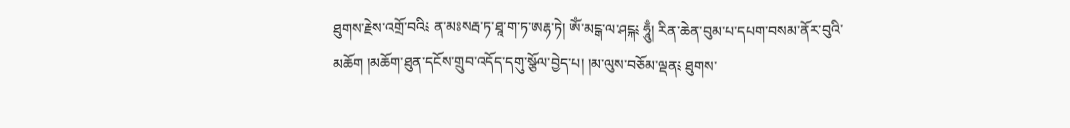ཐུགས་རྗེས་འགྲོ་བའི༴ ན་མཿསརྦ་ཏ་ཐཱ་ག་ཏ་ཨརྷ་ཏེ། ཨོཾ་མངྒ་ལ་ཤངྐ༴ ཧཱུྃ། རིན་ཆེན་བུམ་པ་དཔག་བསམ་ནོར་བུའི་མཆོག །མཆོག་ཐུན་དངོས་གྲུབ་འདོད་དགུ་སྩོལ་བྱེད་པ། །མ་ལུས་བཅོམ་ལྡན༴ ཐུགས་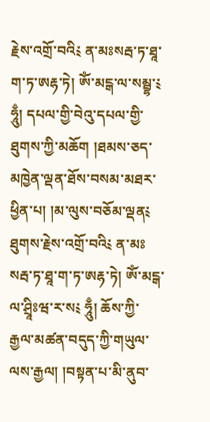རྗེས་འགྲོ་བའི༴ ན་མཿསརྦ་ཏ་ཐཱ་ག་ཏ་ཨརྷ་ཏེ། ཨོཾ་མངྒ་ལ་སམྦྷ་༴ ཧཱུྃ། དཔལ་གྱི་བེའུ་དཔལ་གྱི་ཐུགས་ཀྱི་མཆོག །ཐམས་ཅད་མཁྱེན་ལྡན་ཐོས་བསམ་མཐར་ཕྱིན་པ། །མ་ལུས་བཅོམ་ལྡན༴ ཐུགས་རྗེས་འགྲོ་བའི༴ ན་མཿསརྦ་ཏ་ཐཱ་ག་ཏ་ཨརྷ་ཏེ། ཨོཾ་མངྒ་ལ་ཤྲཱིཿཝ་ར་ས༴ ཧཱུྃ། ཆོས་ཀྱི་རྒྱལ་མཚན་བདུད་ཀྱི་གཡུལ་ལས་རྒྱལ། །བསྟན་པ་མི་ནུབ་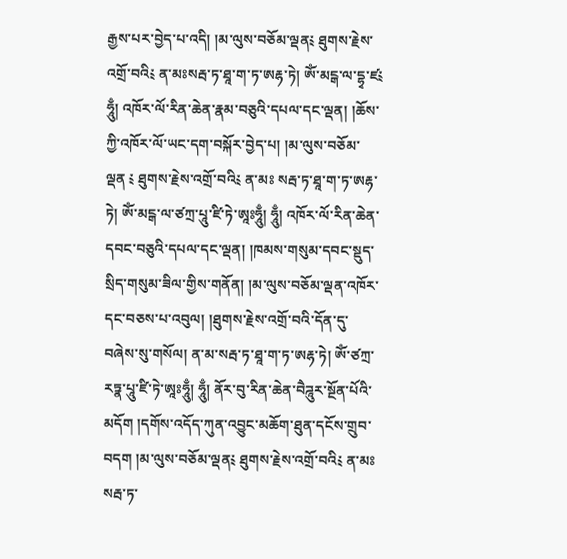རྒྱས་པར་བྱེད་པ་འདི། །མ་ལུས་བཅོམ་ལྡན༴ ཐུགས་རྗེས་འགྲོ་བའི༴ ན་མཿསརྦ་ཏ་ཐཱ་ག་ཏ་ཨརྷ་ཏེ། ཨོཾ་མངྒ་ལ་དྷྭ་ཛ༴ ཧཱུྃ། འཁོར་ལོ་རིན་ཆེན་རྣམ་བཅུའི་དཔལ་དང་ལྡན། །ཆོས་ཀྱི་འཁོར་ལོ་ཡང་དག་བསྐོར་བྱེད་པ། །མ་ལུས་བཅོམ་ལྡན ༴ ཐུགས་རྗེས་འགྲོ་བའི༴ ན་མཿ སརྦ་ཏ་ཐཱ་ག་ཏ་ཨརྷ་ཏེ། ཨོཾ་མངྒ་ལ་ཙཀྲ་པཱུ་ཛི་ཏེ་ཨཱཿཧཱུྃ། ཧཱུྃ། འཁོར་ལོ་རིན་ཆེན་དབང་བཅུའི་དཔལ་དང་ལྡན། །ཁམས་གསུམ་དབང་སྡུད་སྲིད་གསུམ་ཟིལ་གྱིས་གནོན། །མ་ལུས་བཅོམ་ལྡན་འཁོར་དང་བཅས་པ་འབུལ། །ཐུགས་རྗེས་འགྲོ་བའི་དོན་དུ་བཞེས་སུ་གསོལ། ན་མ་སརྦ་ཏ་ཐཱ་ག་ཏ་ཨརྷ་ཏེ། ཨོཾ་ཙཀྲ་རཏྣ་པཱུ་ཛི་ཏེ་ཨཱཿཧཱུྃ། ཧཱུྃ། ནོར་བུ་རིན་ཆེན་བཻཌཱུར་སྔོན་པོའི་མདོག །དགོས་འདོད་ཀུན་འབྱུང་མཆོག་ཐུན་དངོས་གྲུབ་བདག །མ་ལུས་བཅོམ་ལྡན༴ ཐུགས་རྗེས་འགྲོ་བའི༴ ན་མཿ སརྦ་ཏ་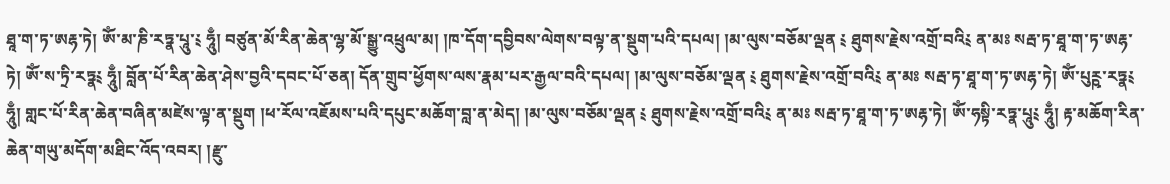ཐཱ་ག་ཏ་ཨརྷ་ཏེ། ཨོཾ་མ་ཎི་རཏྣ་པཱུ་༴ ཧཱུྃ། བཙུན་མོ་རིན་ཆེན་ལྷ་མོ་སྒྱུ་འཕྲུལ་མ། །ཁ་དོག་དབྱིབས་ལེགས་བལྟ་ན་སྡུག་པའི་དཔལ། །མ་ལུས་བཅོམ་ལྡན ༴ ཐུགས་རྗེས་འགྲོ་བའི༴ ན་མཿ སརྦ་ཏ་ཐཱ་ག་ཏ་ཨརྷ་ཏེ། ཨོཾ་ས་ཏྲི་རཏྣ༴ ཧཱུྃ། བློན་པོ་རིན་ཆེན་ཤེས་བྱའི་དབང་པོ་ཅན། དོན་གྲུབ་ཕྱོགས་ལས་རྣམ་པར་རྒྱལ་བའི་དཔལ། །མ་ལུས་བཅོམ་ལྡན ༴ ཐུགས་རྗེས་འགྲོ་བའི༴ ན་མཿ སརྦ་ཏ་ཐཱ་ག་ཏ་ཨརྷ་ཏེ། ཨོཾ་པུཪྵ་རཏྣ༴ ཧཱུྃ། གླང་པོ་རིན་ཆེན་བཞིན་མཛེས་ལྟ་ན་སྡུག །ཕ་རོལ་འཇོམས་པའི་དཔུང་མཆོག་བླ་ན་མེད། །མ་ལུས་བཅོམ་ལྡན ༴ ཐུགས་རྗེས་འགྲོ་བའི༴ ན་མཿ སརྦ་ཏ་ཐཱ་ག་ཏ་ཨརྷ་ཏེ། ཨོཾ་ཧསྟི་རཏྣ་པཱུ༴ ཧཱུྃ། རྟ་མཆོག་རིན་ཆེན་གཡུ་མདོག་མཐིང་འོད་འབར། །རྫུ་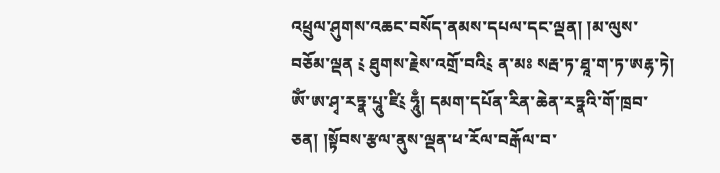འཕྲུལ་ཤུགས་འཆང་བསོད་ནམས་དཔལ་དང་ལྡན། །མ་ལུས་བཅོམ་ལྡན ༴ ཐུགས་རྗེས་འགྲོ་བའི༴ ན་མཿ སརྦ་ཏ་ཐཱ་ག་ཏ་ཨརྷ་ཏེ། ཨོཾ་ཨ་ཤྭ་རཏྣ་པཱུ་ཛི༴ ཧཱུྃ། དམག་དཔོན་རིན་ཆེན་རཏྣའི་གོ་ཁྲབ་ཅན། །སྟོབས་རྩལ་ནུས་ལྡན་ཕ་རོལ་བརྒོལ་བ་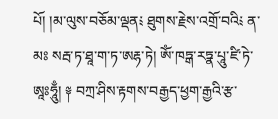པོ། །མ་ལུས་བཅོམ་ལྡན༴ ཐུགས་རྗེས་འགྲོ་བའི༴ ན་མཿ སརྦ་ཏ་ཐཱ་ག་ཏ་ཨརྷ་ཏེ། ཨོཾ་ཁཏྒ་རཏྣ་པཱུ་ཛི་ཏེ་ཨཱཿཧཱུྃ། ༈ བཀྲ་ཤིས་རྟགས་བརྒྱད་ཕྱག་རྒྱའི་རྩ་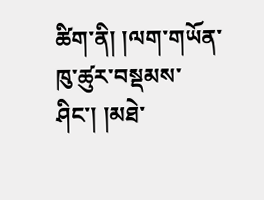ཚིག་ནི། །ལག་གཡོན་ཁུ་ཚུར་བསྡམས་ཤིང་། །མཐེ་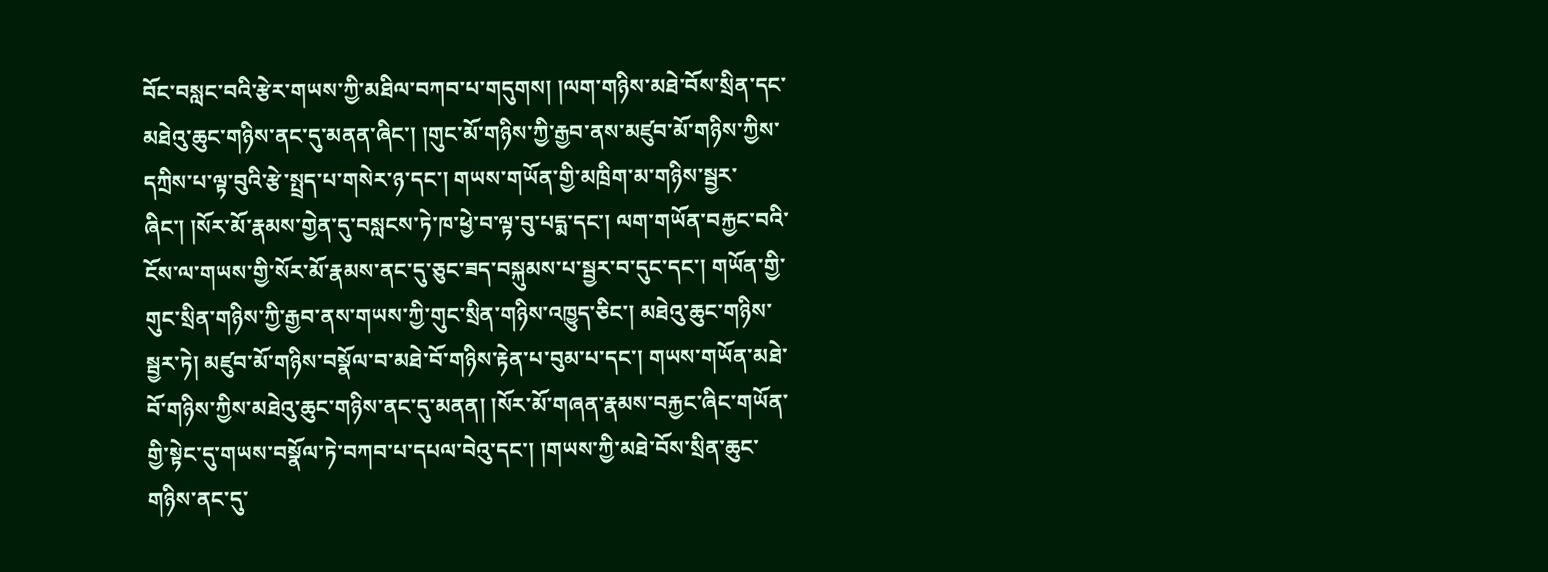བོང་བསླང་བའི་རྩེར་གཡས་ཀྱི་མཐིལ་བཀབ་པ་གདུགས། །ལག་གཉིས་མཐེ་བོས་སྲིན་དང་མཐེའུ་ཆུང་གཉིས་ནང་དུ་མནན་ཞིང་། །གུང་མོ་གཉིས་ཀྱི་རྒྱབ་ནས་མཛུབ་མོ་གཉིས་ཀྱིས་དཀྲིས་པ་ལྟ་བུའི་རྩེ་སྤྲད་པ་གསེར་ཉ་དང་། གཡས་གཡོན་གྱི་མཁྲིག་མ་གཉིས་སྦྱར་ཞིང་། །སོར་མོ་རྣམས་གྱེན་དུ་བསླངས་ཏེ་ཁ་ཕྱེ་བ་ལྟ་བུ་པདྨ་དང་། ལག་གཡོན་བརྐྱང་བའི་ངོས་ལ་གཡས་གྱི་སོར་མོ་རྣམས་ནང་དུ་ཅུང་ཟད་བསྐུམས་པ་སྦྱར་བ་དུང་དང་། གཡོན་གྱི་གུང་སྲིན་གཉིས་ཀྱི་རྒྱབ་ནས་གཡས་ཀྱི་གུང་སྲིན་གཉིས་འཁྱུད་ཅིང་། མཐེའུ་ཆུང་གཉིས་སྦྱར་ཏེ། མཛུབ་མོ་གཉིས་བསྣོལ་བ་མཐེ་བོ་གཉིས་རྟེན་པ་བུམ་པ་དང་། གཡས་གཡོན་མཐེ་བོ་གཉིས་ཀྱིས་མཐེའུ་ཆུང་གཉིས་ནང་དུ་མནན། །སོར་མོ་གཞན་རྣམས་བརྐྱང་ཞིང་གཡོན་གྱི་སྟེང་དུ་གཡས་བསྣོལ་ཏེ་བཀབ་པ་དཔལ་བེའུ་དང་། །གཡས་ཀྱི་མཐེ་བོས་སྲིན་ཆུང་གཉིས་ནང་དུ་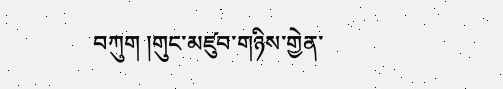བཀུག །གུང་མཛུབ་གཉིས་གྱེན་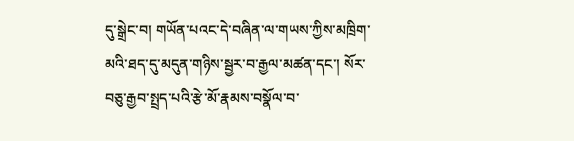དུ་སྒྲེང་བ། གཡོན་པའང་དེ་བཞིན་ལ་གཡས་ཀྱིས་མཁྲིག་མའི་ཐད་དུ་མདུན་གཉིས་སྦྱར་བ་རྒྱལ་མཚན་དང་། སོར་བཅུ་རྒྱབ་སྤྲད་པའི་རྩེ་མོ་རྣམས་བསྣོལ་བ་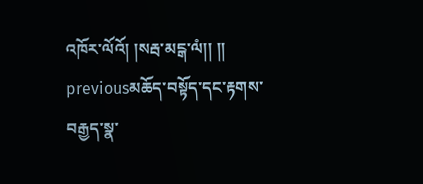འཁོར་ལོའོ། །སརྦ་མངྒ་ལཾ།། །།
previousམཆོད་བསྟོད་དང་རྟགས་བརྒྱད་སྣ་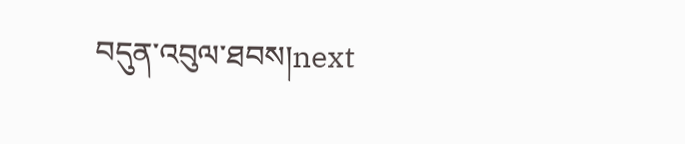བདུན་འབུལ་ཐབས།next